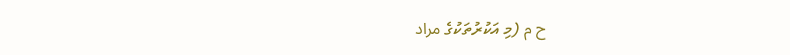ح م (މި އަކުރުތަކުގެ مراد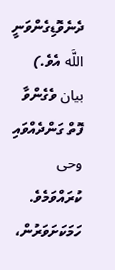ދެނެވޮޑިގެންވަނީ اللَّه އެވެ.)
بيان ވެގެންވާ ފޮތް ގަންދެއްވައި وحى ކުރައްވަމެވެ.
ހަމަކަށަވަރުން،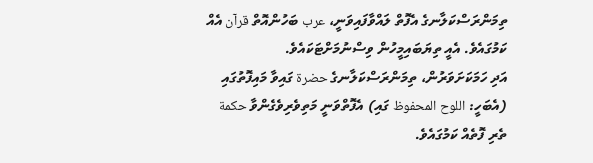ތިމަންރަސްކަލާނގެ އެފޮތް ލައްވާފައިވަނީ، عرب ބަހުންއޮތް قرآن އެއް ކަމުގައެވެ. އެއީ ތިޔަބައިމީހުން ވިސްނުމަށްޓަކައެވެ.
އަދި ހަމަކަށަވަރުން، ތިމަންރަސްކަލާނގެ حضرة ގައިވާ މައިފޮތުގައި (އެބަހީ: اللوح المحفوظ ގައި) އެފޮތްވަނީ މަތިވެރިވެގެންވާ حكمة ތެރި ފޮތެއް ކަމުގައެވެ.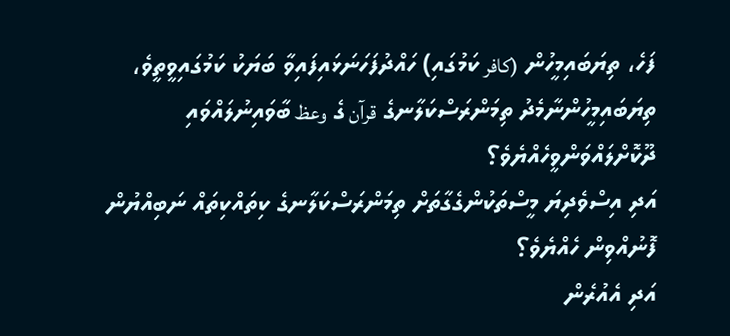ފަހެ، ތިޔަބައިމީހުން (كافر ކަމުގައި) ހައްދުފަހަނަޅައިފައިވާ ބަޔަކު ކަމުގައިވީތީވެ، ތިޔަބައިމީހުންނާމެދު ތިމަންރަސްކަލާނގެ قرآن ގެ وعظ ބާވައިނުލައްވައި ދޫކޮށްލައްވަންވީހެއްޔެވެ؟
އަދި އިސްވެދިޔަ މީސްތަކުންގެގާތަށް ތިމަންރަސްކަލާނގެ ކިތައްކިތައް ނަބިއްޔުން ފޮނުއްވިން ހެއްޔެވެ؟
އަދި އެއުރެން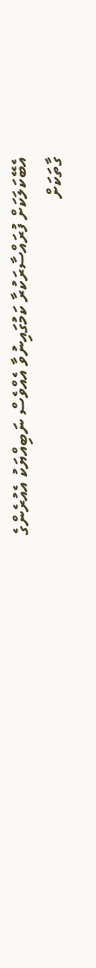އެބޭކަލަކަށް ފުރައްސާރަކުރާ ކަމުގައިނުވާ އެއްވެސް ނަބިއްޔަކު އެއުރެންގެ ގާތަކަށް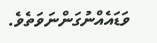ވަޑައެއްނުގަންނަވަތެވެ.